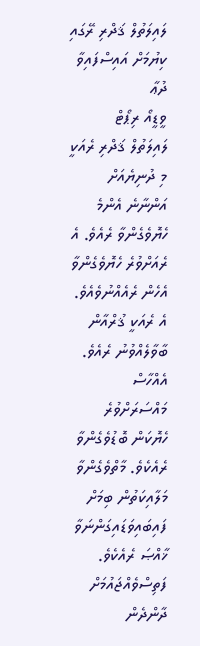ލައިލަތުލް ޤަދްރި ރޭގައި ކިޔުމަށް އައިސްފައިވާ ދުޢާ
ވީޑީއޯ ރިޕޯޓް
ލައިލަތުލް ޤަދްރި ރެއަކީ މި ދުނިޔެއަށް އަންނާނެ އެންމެ ހެޔޮވެގެންވާ ރެއެވެ. އެ ރެއަށްވުރެ ހެޔޮވެގެންވާ އެހެން ރެއެއްނުވެއެވެ. އެ ރެއަކީ ޤުރްއާން ބާވާލެއްވުނު ރެއެވެ. އެއްހާސް މައްސަރަށްވުރެ ހެޔޮކަން ބޮޑުވެގެންވާ ރެއެކެވެ. މާތްވެގެންވާ މަލާއިކަތުން ބިމަށް ފައިބައިވަޑައިގަންނަވާ ޚާއްޞަ ރެއެކެވެ. ފަތިސްވެއްޖައުމަށް ދާންދެން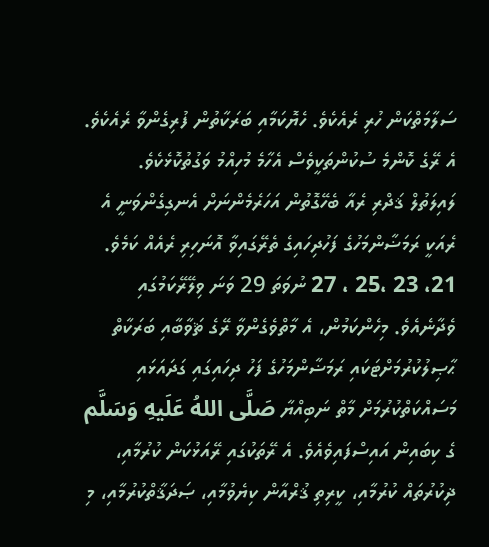ސަލާމަތްކަން ހުރި ރެއެކެވެ. ހެޔޮކަމާއި ބަރަކާތުން ފުރިގެންވާ ރެއެކެވެ. އެ ރޭގެ ކޮންމެ ސުކުންތަކީވެސް އެހާމެ މުހިއްމު ވަގުތުކޮޅެކެވެ.
ލައިލަތުލް ޤަދްރި ރެއާ ބެހޭގޮތުން އަހަރެމެންނަށް އެނގިގެންވަނީ އެ ރެއަކީ ރަމަޟާންމަހުގެ ފަހުދިހައިގެ ތެރޭގައިވާ އޮނަހިރި ރެއެއް ކަމެވެ. 21، 23 ،25 ، 27 ނުވަތަ 29 ވަނަ ވިލޭރޭކަމުގައި ވެދާނެއެވެ. މިހެންކަމުން، އެ މާތްވެގެންވާ ރޭގެ ޘަވާބާއި ބަރަކާތް ޙާޞިލުކުރުމަށްޓަކައި ރަމަޟާންމަހުގެ ފަހު ދިހައިގައި ގަދައަޅައި މަސައްކަތްކުރުމަށް މާތް ނަބިއްޔާ صَلَّى اللهُ عَلَيهِ وَسَلَّم ގެ ކިބައިން އައިސްފައިވެއެވެ. އެ ރޭތަކުގައި ރޭއަޅުކަން ކުރުމާއި، ޛިކުރުތައް ކުރުމާއި، ކީރިތި ޤުރްއާން ކިޔެވުމާއި، ޞަދަޤާތްކުރުމާއި، މި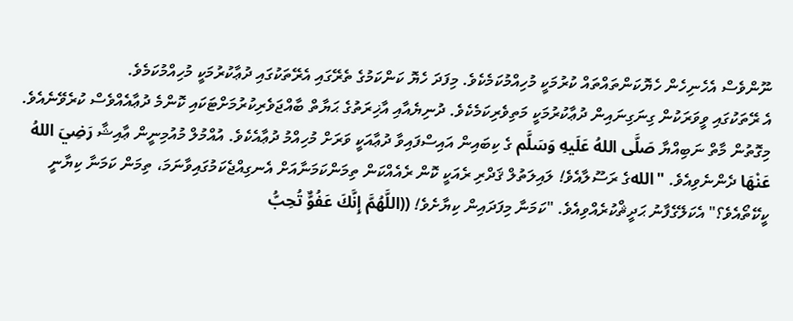ނޫންވެސް އެހެނިހެން ހެޔޮކަންތައްތައް ކުރުމަކީ މުހިއްމުކަމެކެވެ. މިފަދަ ހެޔޮ ކަންކަމުގެ ތެރޭގައި އެރޭތަކުގައި ދުޢާކުރުމަކީ މުހިއްމުކަމެވެ.
އެ ރޭތަކުގައި ވީވަރަކުން ގިނަގިނައިން ދުޢާކުރުމަކީ މަތިވެރިކަމެކެވެ. ދުނިޔެއާއި އާޚިރަތުގެ ޙަޔާތް ބާއްޖަވެރިކުރުމަށްޓަކައި ކޮންމެ ދުޢާއެއްވެސް ކުރެވޭނެއެވެ. މިގޮތުން މާތް ނަބިއްޔާ صَلَّى اللهُ عَلَيهِ وَسَلَّم ގެ ކިބައިން އައިސްފައިވާ ދުޢާއަކީ ވަރަށް މުހިއްމު ދުޢާއެކެވެ. އުއްމުލް މުއުމިނީން ޢާއިޝާ رَضِيَ اللهُ عَنْهَا ދެންނެވިއެވެ. "اللهގެ ރަސޫލާއެވެ! ލައިލަތުލް ޤަދްރި ރެއަކީ ކޮން ރެއެއްކަން ތިމަންކަމަނާއަށް އެނގިއްޖެކަމުގައިވާނަމަ، ތިމަން ކަމަނާ ކިޔާނީ ކީކޭތޯއެވެ؟" އެކަލޭގެފާނު ޙަދީޘްކުރެއްވިއެވެ. "ކަމަނާ މިފަދައިން ކިޔާށެވެ! ((اللَّهُمَّ إِنَّكَ عَفُوٌّ تُحِبُّ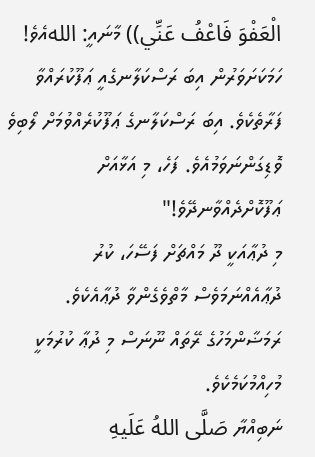الْعَفْوَ فَاعْفُ عَنِّي)) މާނައީ: اللهއެވެ! ހަމަކަށަވަރުން އިބަ ރަސްކަލާނގެއީ ޢަފޫކުރައްވާ ފަރާތެކެވެ. އިބަ ރަސްކަލާނގެ ޢަފޫކުރެއްވުމަށް ލޯބިވެ ވޮޑިގަންނަވަމުއެވެ. ފަހެ، މި އަޅާއަށް ޢަފޫކޮށްދެއްވާނދޭވެ!"
މި ދުޢާއަކީ ދޫ މައްޗަށް ފަސޭހަ، ކުރު ދުޢާއެއްނަމަވެސް މާތްވެގެންވާ ދުޢާއެކެވެ. ރަމަޟާންމަހުގެ ރޭތައް ނޫނަސް މި ދުޢާ ކުރުމަކީ މުހިއްމުކަމެކެވެ.
ނަބިއްޔާ صَلَّى اللهُ عَلَيهِ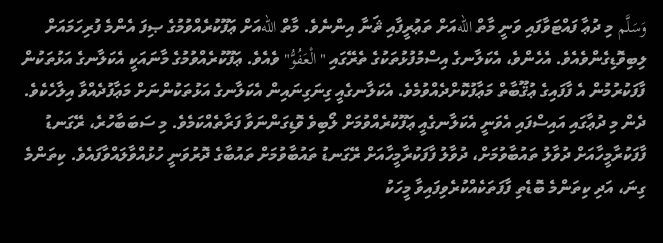وَسَلَّم މި ދުޢާ ފައްޓަވާފައި ވަނީ މާތް اللهއަށް ތަޢުރީފާއި ޘަނާ އިންނެވެ. މާތް اللهއަށް ޢަފޫކުރެއްވުމުގެ ޞިފަ އެންމެ ފުރިހަމައަށް ލިބިވޮޑިގެންވެއެވެ. އެހެންވެ، އެކަލާނގެ އިސްމުފުޅުތަކުގެ ތެރޭގައި "الْعَفُوُّ" ވެއެވެ. ޢަފޫކުރެއްވުމުގެ މާނައަކީ އެކަލާނގެ އަޅުތަކުން ފާފަކުރުމުން އެ ފާފައިގެ ޢުޤޫބާތް މަޢާފުކޮށްދެއްވުމެވެ. އެކަލާނގެއީ ގިނަގިނައިން އެކަލާނގެ އަޅުތަކުންނަށް މަޢާފުދެއްވާ އިލާހެކެވެ. ދެން މި ދުޢާގައި އައިސްފައި އެވަނީ އެކަލާނގެއީ ޢަފޫކުރެއްވުމަށް ލޯބިވެ ވޮޑިގަންނަވާ ފަރާތެއްކަމެވެ. މި ސަބަބާހުރެ، ރޭގަނޑު ފާފަކުރާމީހާއަށް ދުވާލު ތައުބާވުމަށް، ދުވާލު ފާފަކުރާމީހާއަށް ރޭގަނޑު ތައުބާވުމަށް ތައުބާގެ ދޮރުވަނީ ހުޅުއްވާލައްވާފައެވެ. ކިތަންމެ ގިނަ، އަދި ކިތަންމެ ބޮޑެތި ފާފަތަކެއްކުރެވިފައިވާ މީހަކު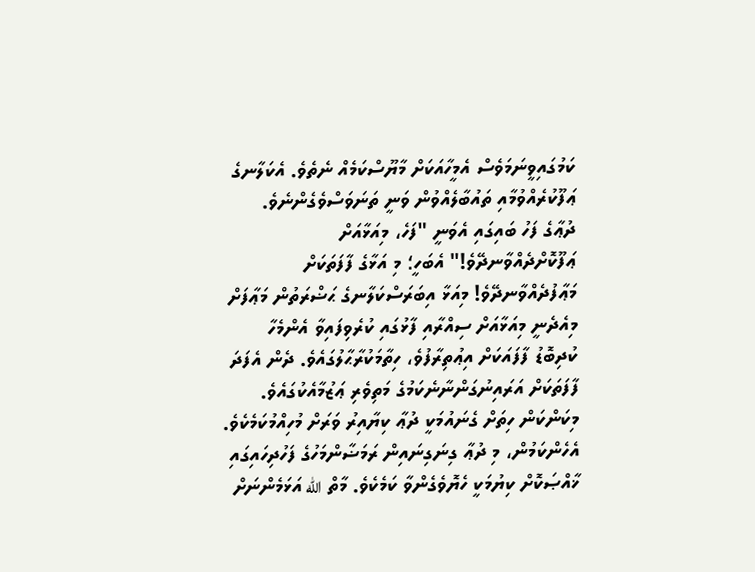ކަމުގައިވީނަމަވެސް އެމީހާއަކަށް މާޔޫސްކަމެއް ނެތެވެ. އެކަލާނގެ ޢަފޫކުރެއްވުމާއި ތައުބާލެއްވުން ވަނީ ތަނަވަސްވެގެންނެވެ.
ދުޢާގެ ފަހު ބައިގައި އެވަނީ "ފަހެ، މިއަޅާއަށް ޢަފޫކޮށްދެއްވާނދޭވެ!" އެބަހީ؛ މި އަޅާގެ ފާފަތަކަށް މަޢާފުދެއްވާނދޭވެ! މިއަޅާ އިބަރަސްކަލާނގެ ޙަޟްރަތުން މަޢާފަށް މިއެދެނީ މިއަޅާއަށް ސިއްރާއި ފާޅުގައި ކުރެވިފައިވާ އެންމެހާ ކުދިބޮޑު ފާފައަކަށް އިޢުތިރާފުވެ، ހިތާމަކުރާޙާލުގައެވެ. ދެން އެފަދަ ފާފަތަކަށް އަރައިނުގަންނާނެކަމުގެ މަތިވެރި ޢަޒުމާއެކުގައެވެ. މިކަންކަން ހިތަށް ގެނައުމަކީ ދުޢާ ކިޔާއިރު ވަރަށް މުހިއްމުކަމެކެވެ.
އެހެންކަމުން، މި ދުޢާ ގިނަގިނައިން ރަމަޟާންމަހުގެ ފަހުދިހައިގައި ޚާއްޞަކޮށް ކިޔުމަކީ ހެޔޮވެގެންވާ ކަމެކެވެ. މާތް الله އަޅަމެންނަށް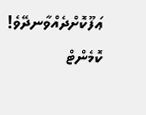ޢަފޫކޮށްދެއްވާނދޭވެ!
ކޮމެންޓް